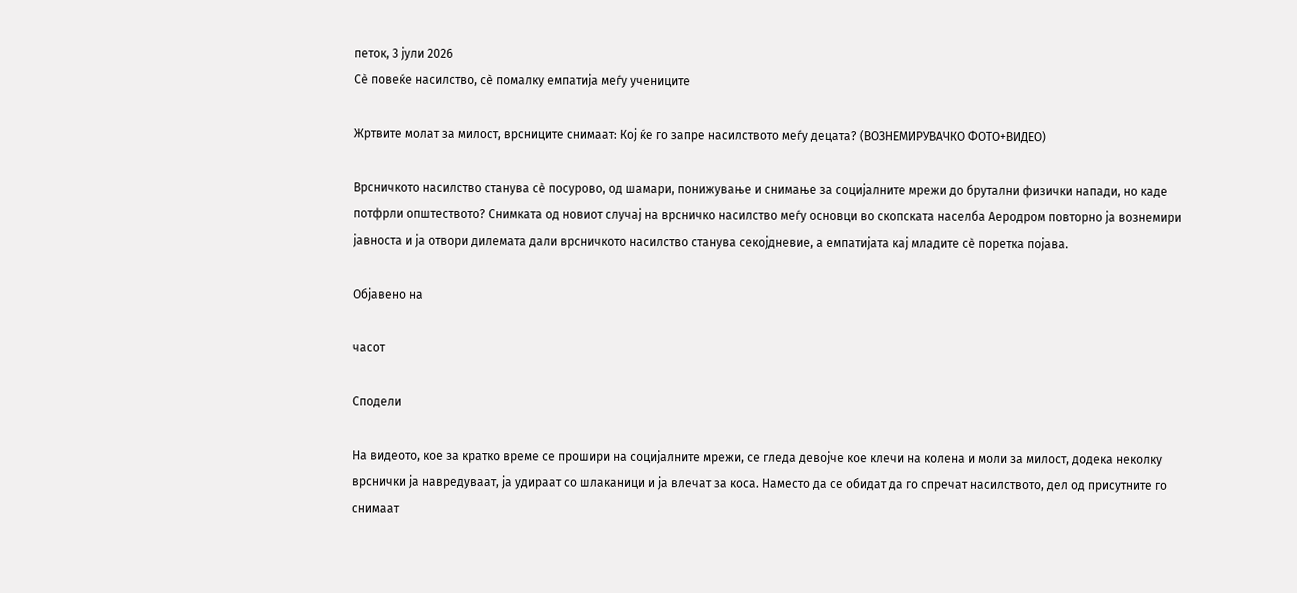петок, 3 јули 2026
Сè повеќе насилство, сè помалку емпатија меѓу учениците

Жртвите молат за милост, врсниците снимаат: Кој ќе го запре насилството меѓу децата? (ВОЗНЕМИРУВАЧКО ФОТО+ВИДЕО)

Врсничкото насилство станува сè посурово, од шамари, понижување и снимање за социјалните мрежи до брутални физички напади, но каде потфрли општеството? Снимката од новиот случај на врсничко насилство меѓу основци во скопската населба Аеродром повторно ја вознемири јавноста и ја отвори дилемата дали врсничкото насилство станува секојдневие, а емпатијата кај младите сè поретка појава.

Објавено на

часот

Сподели

На видеото, кое за кратко време се прошири на социјалните мрежи, се гледа девојче кое клечи на колена и моли за милост, додека неколку врснички ја навредуваат, ја удираат со шлаканици и ја влечат за коса. Наместо да се обидат да го спречат насилството, дел од присутните го снимаат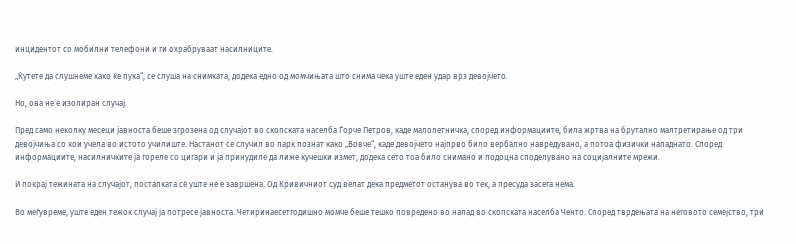инцидентот со мобилни телефони и ги охрабруваат насилниците.

„Ќутете да слушнеме како ќе пука“, се слуша на снимката, додека едно од момчињата што снима чека уште еден удар врз девојчето.

Но, ова не е изолиран случај.

Пред само неколку месеци јавноста беше згрозена од случајот во скопската населба Ѓорче Петров, каде малолетничка, според информациите, била жртва на брутално малтретирање од три девојчиња со кои учела во истото училиште. Настанот се случил во парк познат како „Вовче“, каде девојчето најпрво било вербално навредувано, а потоа физички нападнато. Според информациите, насилничките ја гореле со цигари и ја принудиле да лиже кучешки измет, додека сето тоа било снимано и подоцна споделувано на социјалните мрежи.

И покрај тежината на случајот, постапката сè уште не е завршена. Од Кривичниот суд велат дека предметот останува во тек, а пресуда засега нема.

Во меѓувреме, уште еден тежок случај ја потресе јавноста. Четиринаесетгодишно момче беше тешко повредено во напад во скопската населба Ченто. Според тврдењата на неговото семејство, три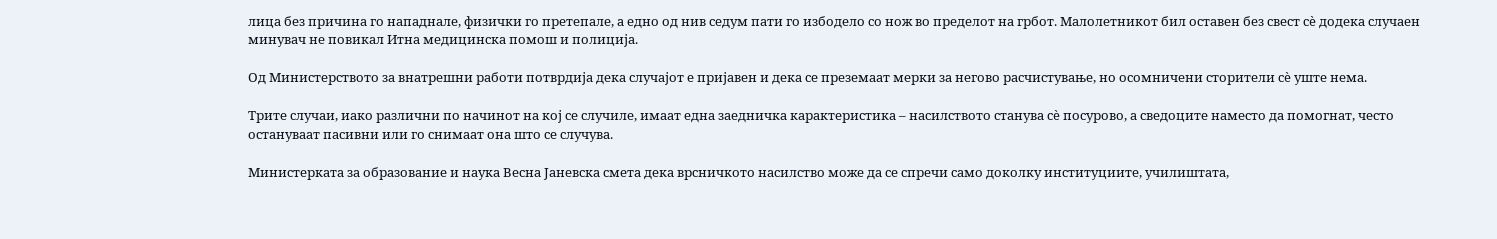лица без причина го нападнале, физички го претепале, а едно од нив седум пати го избодело со нож во пределот на грбот. Малолетникот бил оставен без свест сè додека случаен минувач не повикал Итна медицинска помош и полиција.

Од Министерството за внатрешни работи потврдија дека случајот е пријавен и дека се преземаат мерки за негово расчистување, но осомничени сторители сè уште нема.

Трите случаи, иако различни по начинот на кој се случиле, имаат една заедничка карактеристика – насилството станува сè посурово, а сведоците наместо да помогнат, често остануваат пасивни или го снимаат она што се случува.

Министерката за образование и наука Весна Јаневска смета дека врсничкото насилство може да се спречи само доколку институциите, училиштата,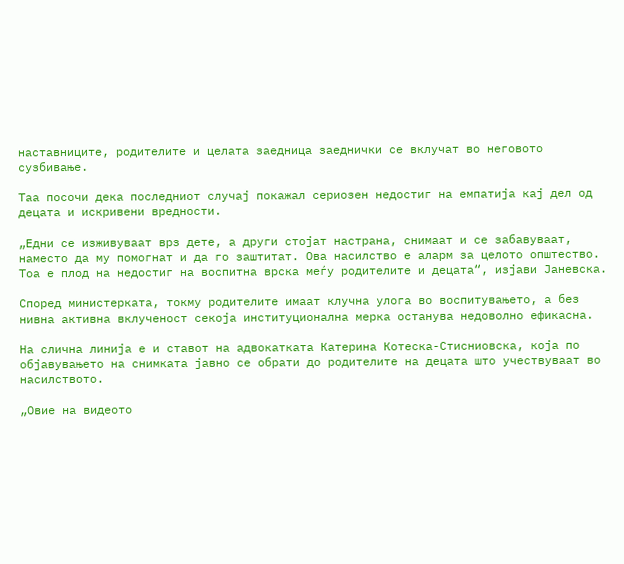наставниците, родителите и целата заедница заеднички се вклучат во неговото сузбивање.

Таа посочи дека последниот случај покажал сериозен недостиг на емпатија кај дел од децата и искривени вредности.

„Едни се изживуваат врз дете, а други стојат настрана, снимаат и се забавуваат, наместо да му помогнат и да го заштитат. Ова насилство е аларм за целото општество. Тоа е плод на недостиг на воспитна врска меѓу родителите и децата“, изјави Јаневска.

Според министерката, токму родителите имаат клучна улога во воспитувањето, а без нивна активна вклученост секоја институционална мерка останува недоволно ефикасна.

На слична линија е и ставот на адвокатката Катерина Котеска-Стисниовска, која по објавувањето на снимката јавно се обрати до родителите на децата што учествуваат во насилството.

„Овие на видеото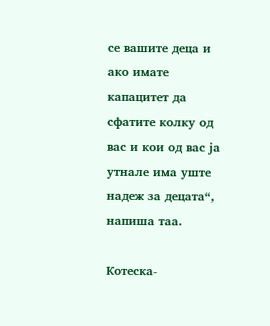се вашите деца и ако имате капацитет да сфатите колку од вас и кои од вас ја утнале има уште надеж за децата“, напиша таа.

Котеска-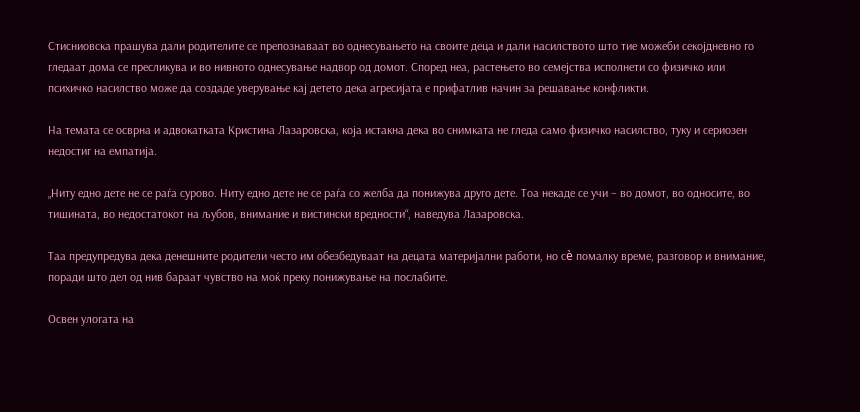Стисниовска прашува дали родителите се препознаваат во однесувањето на своите деца и дали насилството што тие можеби секојдневно го гледаат дома се пресликува и во нивното однесување надвор од домот. Според неа, растењето во семејства исполнети со физичко или психичко насилство може да создаде уверување кај детето дека агресијата е прифатлив начин за решавање конфликти.

На темата се осврна и адвокатката Кристина Лазаровска, која истакна дека во снимката не гледа само физичко насилство, туку и сериозен недостиг на емпатија.

„Ниту едно дете не се раѓа сурово. Ниту едно дете не се раѓа со желба да понижува друго дете. Тоа некаде се учи – во домот, во односите, во тишината, во недостатокот на љубов, внимание и вистински вредности“, наведува Лазаровска.

Таа предупредува дека денешните родители често им обезбедуваат на децата материјални работи, но сè помалку време, разговор и внимание, поради што дел од нив бараат чувство на моќ преку понижување на послабите.

Освен улогата на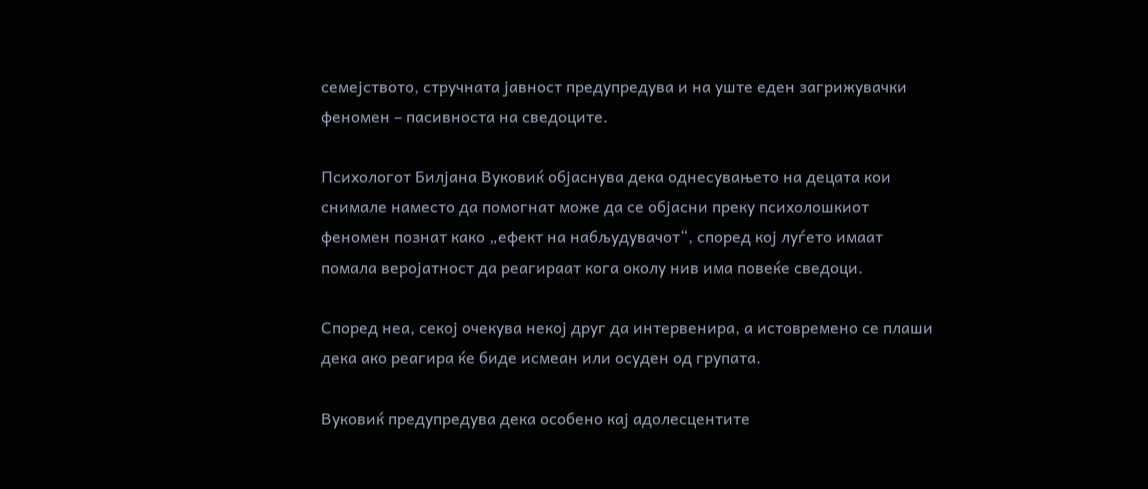семејството, стручната јавност предупредува и на уште еден загрижувачки феномен – пасивноста на сведоците.

Психологот Билјана Вуковиќ објаснува дека однесувањето на децата кои снимале наместо да помогнат може да се објасни преку психолошкиот феномен познат како „ефект на набљудувачот“, според кој луѓето имаат помала веројатност да реагираат кога околу нив има повеќе сведоци.

Според неа, секој очекува некој друг да интервенира, а истовремено се плаши дека ако реагира ќе биде исмеан или осуден од групата.

Вуковиќ предупредува дека особено кај адолесцентите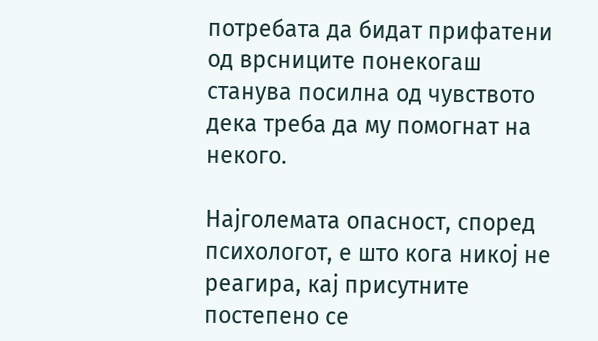потребата да бидат прифатени од врсниците понекогаш станува посилна од чувството дека треба да му помогнат на некого.

Најголемата опасност, според психологот, е што кога никој не реагира, кај присутните постепено се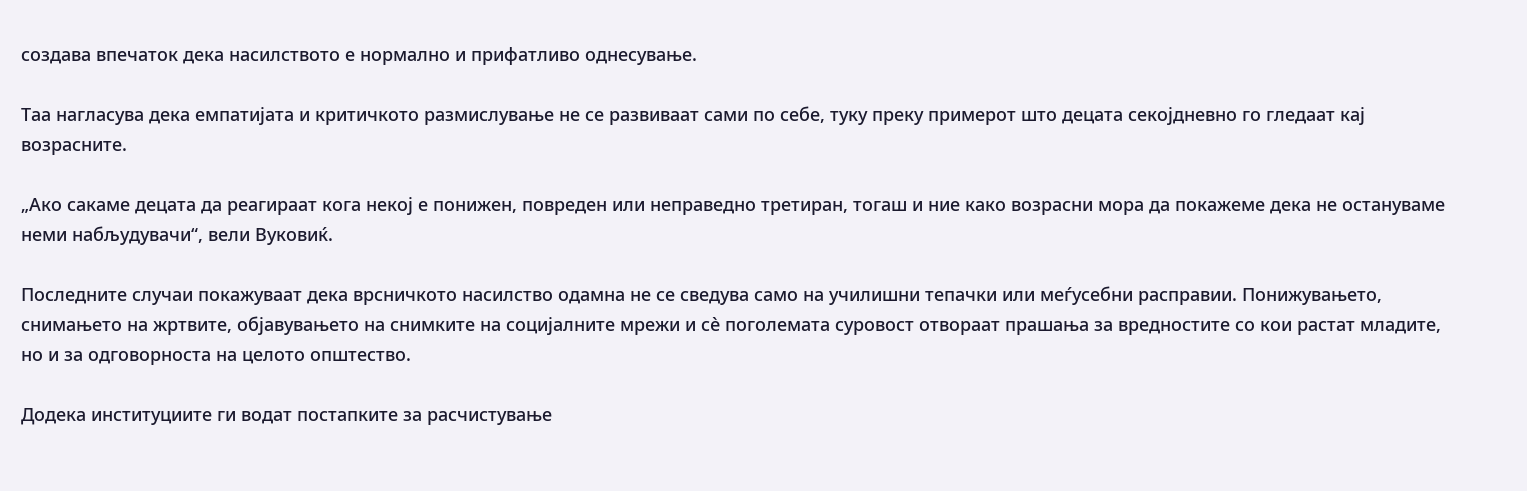создава впечаток дека насилството е нормално и прифатливо однесување.

Таа нагласува дека емпатијата и критичкото размислување не се развиваат сами по себе, туку преку примерот што децата секојдневно го гледаат кај возрасните.

„Ако сакаме децата да реагираат кога некој е понижен, повреден или неправедно третиран, тогаш и ние како возрасни мора да покажеме дека не остануваме неми набљудувачи“, вели Вуковиќ.

Последните случаи покажуваат дека врсничкото насилство одамна не се сведува само на училишни тепачки или меѓусебни расправии. Понижувањето, снимањето на жртвите, објавувањето на снимките на социјалните мрежи и сè поголемата суровост отвораат прашања за вредностите со кои растат младите, но и за одговорноста на целото општество.

Додека институциите ги водат постапките за расчистување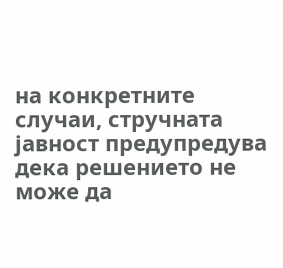на конкретните случаи, стручната јавност предупредува дека решението не може да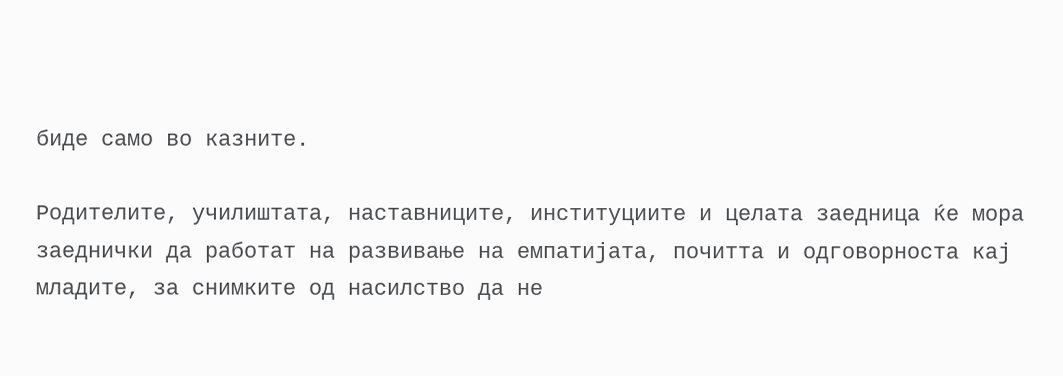биде само во казните.

Родителите, училиштата, наставниците, институциите и целата заедница ќе мора заеднички да работат на развивање на емпатијата, почитта и одговорноста кај младите, за снимките од насилство да не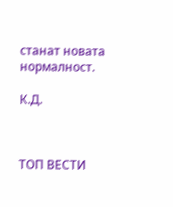станат новата нормалност.

К.Д.



ТОП ВЕСТИ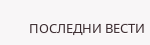ПОСЛЕДНИ ВЕСТИ